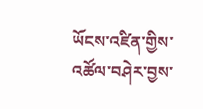ཡོངས་འཛིན་གྱིས་འཚོལ་བཤེར་བྱས་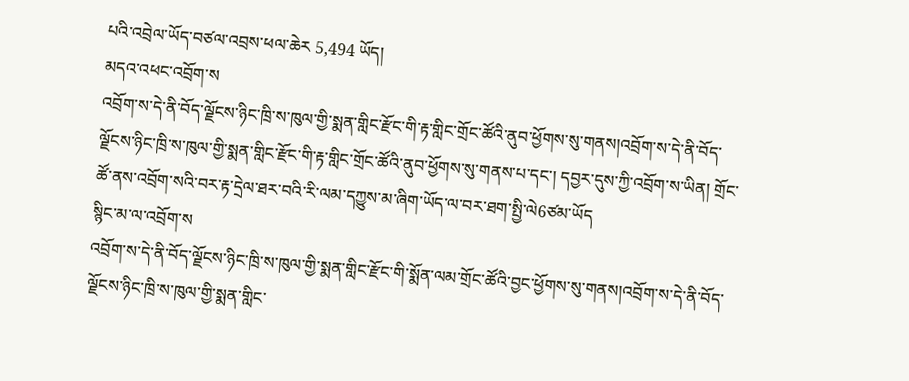པའི་འབྲེལ་ཡོད་བཙལ་འབྲས་ཕལ་ཆེར 5,494 ཡོད།
མདའ་འཕང་འབྲོག་ས
འབྲོག་ས་དེ་ནི་བོད་ལྗོངས་ཉིང་ཁྲི་ས་ཁུལ་གྱི་སྨན་གླིང་རྫོང་གི་རྟ་གླིང་གྲོང་ཚོའི་ནུབ་ཕྱོགས་སུ་གནས།འབྲོག་ས་དེ་ནི་བོད་ལྗོངས་ཉིང་ཁྲི་ས་ཁུལ་གྱི་སྨན་གླིང་རྫོང་གི་རྟ་གླིང་གྲོང་ཚོའི་ནུབ་ཕྱོགས་སུ་གནས་པ་དང་། དབྱར་དུས་ཀྱི་འབྲོག་ས་ཡིན། གྲོང་ཚོ་ནས་འབྲོག་སའི་བར་རྟ་དྲེལ་ཐར་བའི་རི་ལམ་དཀྱུས་མ་ཞིག་ཡོད་ལ་བར་ཐག་སྤྱི་ལེ6ཙམ་ཡོད
སྙིང་མ་ལ་འབྲོག་ས
འབྲོག་ས་དེ་ནི་བོད་ལྗོངས་ཉིང་ཁྲི་ས་ཁུལ་གྱི་སྨན་གླིང་རྫོང་གི་སྨོན་ལམ་གྲོང་ཚོའི་བྱང་ཕྱོགས་སུ་གནས།འབྲོག་ས་དེ་ནི་བོད་ལྗོངས་ཉིང་ཁྲི་ས་ཁུལ་གྱི་སྨན་གླིང་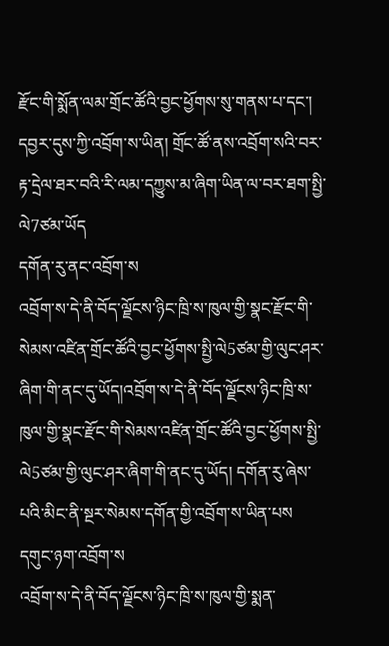རྫོང་གི་སྨོན་ལམ་གྲོང་ཚོའི་བྱང་ཕྱོགས་སུ་གནས་པ་དང་། དབྱར་དུས་ཀྱི་འབྲོག་ས་ཡིན། གྲོང་ཚོ་ནས་འབྲོག་སའི་བར་རྟ་དྲེལ་ཐར་བའི་རི་ལམ་དཀྱུས་མ་ཞིག་ཡིན་ལ་བར་ཐག་སྤྱི་ལེ7ཙམ་ཡོད
དགོན་རུ་ནང་འབྲོག་ས
འབྲོག་ས་དེ་ནི་བོད་ལྗོངས་ཉིང་ཁྲི་ས་ཁུལ་གྱི་སྣང་རྫོང་གི་སེམས་འཛིན་གྲོང་ཚོའི་བྱང་ཕྱོགས་སྤྱི་ལེ5ཙམ་གྱི་ལུང་ཤར་ཞིག་གི་ནང་དུ་ཡོད།འབྲོག་ས་དེ་ནི་བོད་ལྗོངས་ཉིང་ཁྲི་ས་ཁུལ་གྱི་སྣང་རྫོང་གི་སེམས་འཛིན་གྲོང་ཚོའི་བྱང་ཕྱོགས་སྤྱི་ལེ5ཙམ་གྱི་ལུང་ཤར་ཞིག་གི་ནང་དུ་ཡོད། དགོན་རུ་ཞེས་པའི་མིང་ནི་སྔར་སེམས་དགོན་གྱི་འབྲོག་ས་ཡིན་པས
དགུང་ཉག་འབྲོག་ས
འབྲོག་ས་དེ་ནི་བོད་ལྗོངས་ཉིང་ཁྲི་ས་ཁུལ་གྱི་སྨན་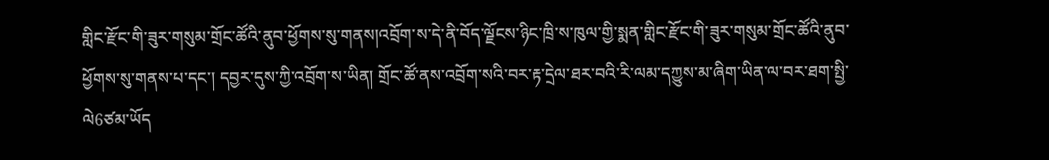གླིང་རྫོང་གི་ཟུར་གསུམ་གྲོང་ཚོའི་ནུབ་ཕྱོགས་སུ་གནས།འབྲོག་ས་དེ་ནི་བོད་ལྗོངས་ཉིང་ཁྲི་ས་ཁུལ་གྱི་སྨན་གླིང་རྫོང་གི་ཟུར་གསུམ་གྲོང་ཚོའི་ནུབ་ཕྱོགས་སུ་གནས་པ་དང་། དབྱར་དུས་ཀྱི་འབྲོག་ས་ཡིན། གྲོང་ཚོ་ནས་འབྲོག་སའི་བར་རྟ་དྲེལ་ཐར་བའི་རི་ལམ་དཀྱུས་མ་ཞིག་ཡིན་ལ་བར་ཐག་སྤྱི་ལེ6ཙམ་ཡོད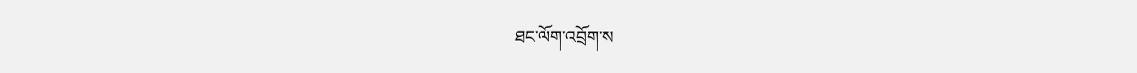ཐང་ལོག་འབྲོག་ས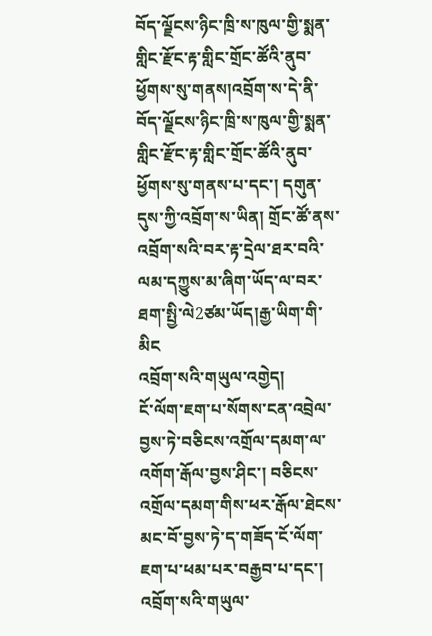བོད་ལྗོངས་ཉིང་ཁྲི་ས་ཁུལ་གྱི་སྨན་གླིང་རྫོང་རྟ་གླིང་གྲོང་ཚོའི་ནུབ་ཕྱོགས་སུ་གནས།འབྲོག་ས་དེ་ནི་བོད་ལྗོངས་ཉིང་ཁྲི་ས་ཁུལ་གྱི་སྨན་གླིང་རྫོང་རྟ་གླིང་གྲོང་ཚོའི་ནུབ་ཕྱོགས་སུ་གནས་པ་དང་། དགུན་དུས་ཀྱི་འབྲོག་ས་ཡིན། གྲོང་ཚོ་ནས་འབྲོག་སའི་བར་རྟ་དྲེལ་ཐར་བའི་ལམ་དཀྱུས་མ་ཞིག་ཡོད་ལ་བར་ཐག་སྤྱི་ལེ2ཙམ་ཡོད།རྒྱ་ཡིག་གི་མིང
འབྲོག་སའི་གཡུལ་འགྱེད།
ངོ་ལོག་ཇག་པ་སོགས་ངན་འབྲེལ་བྱས་ཏེ་བཅིངས་འགྲོལ་དམག་ལ་འགོག་རྒོལ་བྱས་ཤིང་། བཅིངས་འགྲོལ་དམག་གིས་ཕར་རྒོལ་ཐེངས་མང་བོ་བྱས་ཏེ་ད་གཟོད་ངོ་ལོག་ཇག་པ་ཕམ་པར་བརྒྱབ་པ་དང་། འབྲོག་སའི་གཡུལ་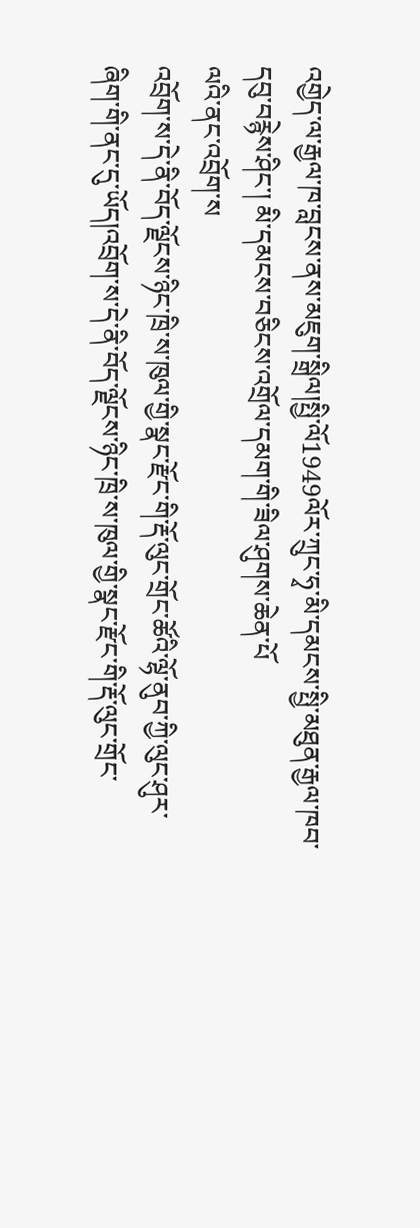འགྱེད་ལ་རྒྱལ་ཁ་བླངས་ནས་མཇུག་སྒྲིལ།སྤྱི་ལོ1949ལོར་ཀྲུང་ཧྭ་མི་དམངས་སྤྱི་མཐུན་རྒྱལ་ཁབ་དབུ་བརྙེས་ཤིང་། མི་དམངས་བཅིངས་འགྲོལ་དམག་གི་ཟིལ་ཤུགས་ཆེན་པོ
ལའི་ནང་འབྲོག་ས
འབྲོག་ས་དེ་ནི་བོད་ལྗོངས་ཉིང་ཁྲི་ས་ཁུལ་གྱི་སྣང་རྫོང་གི་རྡོ་ལུང་གྲོང་ཚོའི་ལྷོ་ནུབ་ཀྱི་ལུང་ཤུར་ཞིག་གི་ནང་དུ་ཡོད།འབྲོག་ས་དེ་ནི་བོད་ལྗོངས་ཉིང་ཁྲི་ས་ཁུལ་གྱི་སྣང་རྫོང་གི་རྡོ་ལུང་གྲོང་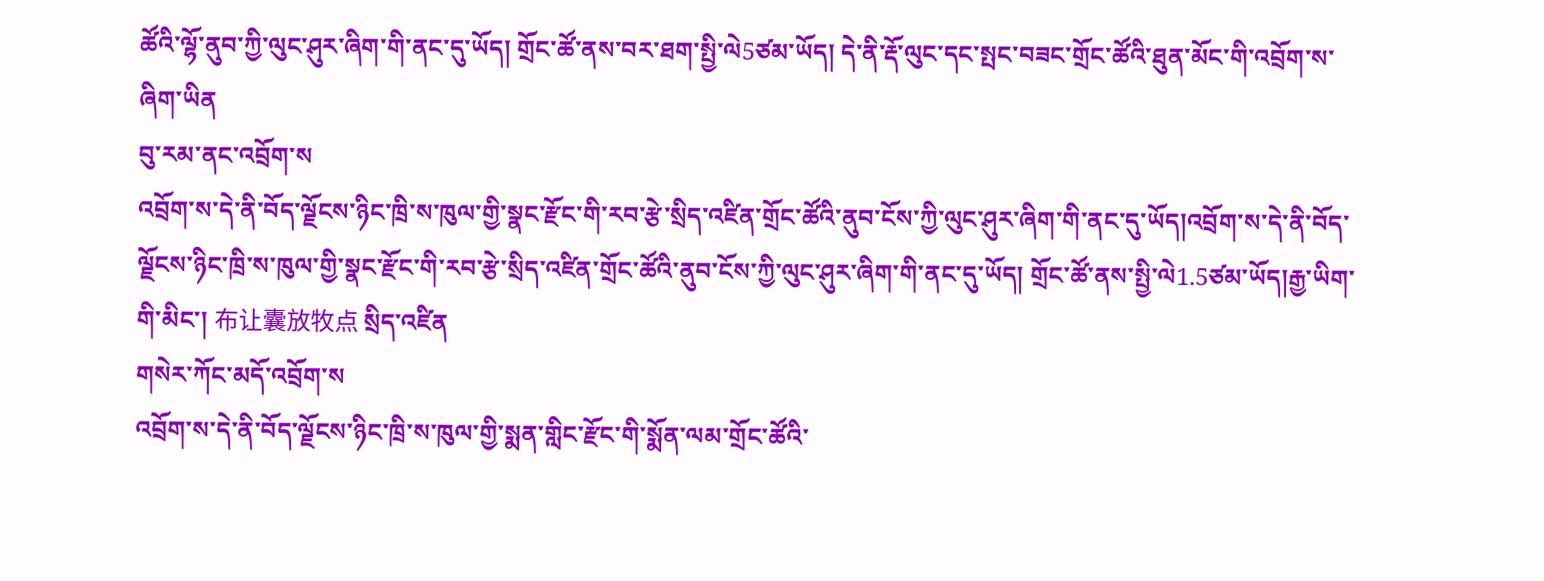ཚོའི་ལྷོ་ནུབ་ཀྱི་ལུང་ཤུར་ཞིག་གི་ནང་དུ་ཡོད། གྲོང་ཚོ་ནས་བར་ཐག་སྤྱི་ལེ5ཙམ་ཡོད། དེ་ནི་རྡོ་ལུང་དང་སྤང་བཟང་གྲོང་ཚོའི་ཐུན་མོང་གི་འབྲོག་ས་ཞིག་ཡིན
བུ་རམ་ནང་འབྲོག་ས
འབྲོག་ས་དེ་ནི་བོད་ལྗོངས་ཉིང་ཁྲི་ས་ཁུལ་གྱི་སྣང་རྫོང་གི་རབ་རྩེ་སྲིད་འཛིན་གྲོང་ཚོའི་ནུབ་ངོས་ཀྱི་ལུང་ཤུར་ཞིག་གི་ནང་དུ་ཡོད།འབྲོག་ས་དེ་ནི་བོད་ལྗོངས་ཉིང་ཁྲི་ས་ཁུལ་གྱི་སྣང་རྫོང་གི་རབ་རྩེ་སྲིད་འཛིན་གྲོང་ཚོའི་ནུབ་ངོས་ཀྱི་ལུང་ཤུར་ཞིག་གི་ནང་དུ་ཡོད། གྲོང་ཚོ་ནས་སྤྱི་ལེ1.5ཙམ་ཡོད།རྒྱ་ཡིག་གི་མིང་། 布让囊放牧点 སྲིད་འཛིན
གསེར་ཀོང་མདོ་འབྲོག་ས
འབྲོག་ས་དེ་ནི་བོད་ལྗོངས་ཉིང་ཁྲི་ས་ཁུལ་གྱི་སྨན་གླིང་རྫོང་གི་སྨོན་ལམ་གྲོང་ཚོའི་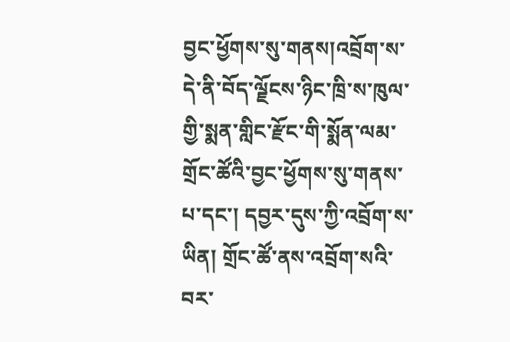བྱང་ཕྱོགས་སུ་གནས།འབྲོག་ས་དེ་ནི་བོད་ལྗོངས་ཉིང་ཁྲི་ས་ཁུལ་གྱི་སྨན་གླིང་རྫོང་གི་སྨོན་ལམ་གྲོང་ཚོའི་བྱང་ཕྱོགས་སུ་གནས་པ་དང་། དབྱར་དུས་ཀྱི་འབྲོག་ས་ཡིན། གྲོང་ཚོ་ནས་འབྲོག་སའི་བར་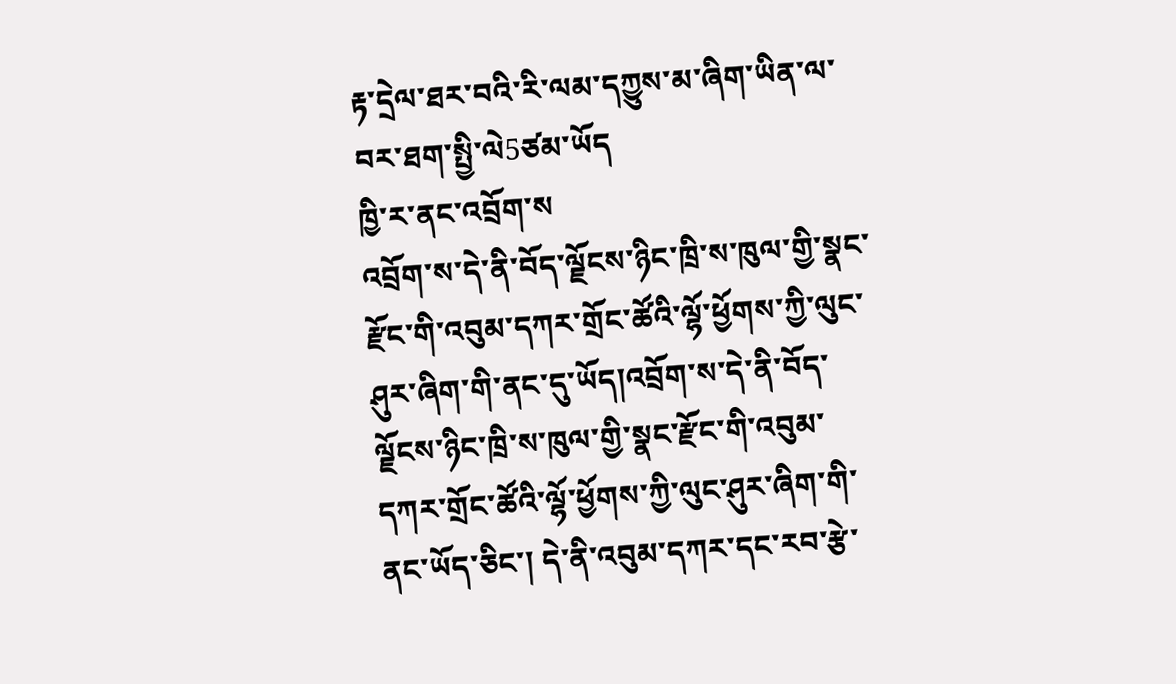རྟ་དྲེལ་ཐར་བའི་རི་ལམ་དཀྱུས་མ་ཞིག་ཡིན་ལ་བར་ཐག་སྤྱི་ལེ5ཙམ་ཡོད
ཁྱི་ར་ནང་འབྲོག་ས
འབྲོག་ས་དེ་ནི་བོད་ལྗོངས་ཉིང་ཁྲི་ས་ཁུལ་གྱི་སྣང་རྫོང་གི་འབུམ་དཀར་གྲོང་ཚོའི་ལྷོ་ཕྱོགས་ཀྱི་ལུང་ཤུར་ཞིག་གི་ནང་དུ་ཡོད།འབྲོག་ས་དེ་ནི་བོད་ལྗོངས་ཉིང་ཁྲི་ས་ཁུལ་གྱི་སྣང་རྫོང་གི་འབུམ་དཀར་གྲོང་ཚོའི་ལྷོ་ཕྱོགས་ཀྱི་ལུང་ཤུར་ཞིག་གི་ནང་ཡོད་ཅིང་། དེ་ནི་འབུམ་དཀར་དང་རབ་རྩེ་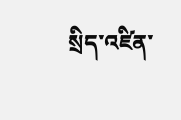སྲིད་འཛིན་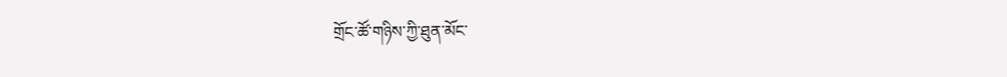གྲོང་ཚོ་གཉིས་ཀྱི་ཐུན་མོང་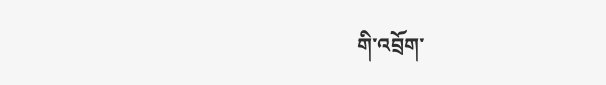གི་འབྲོག་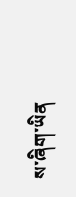ས་ཞིག་ཡིན